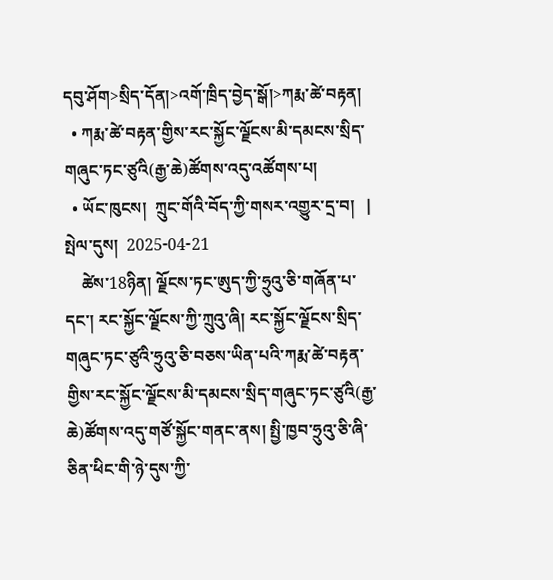དབུ་ཤོག>སྲིད་དོན།>འགོ་ཁྲིད་བྱེད་སྒོ།>ཀརྨ་ཚེ་བརྟན།
  • ཀརྨ་ཚེ་བརྟན་གྱིས་རང་སྐྱོང་ལྗོངས་མི་དམངས་སྲིད་གཞུང་ཏང་ཙུའི(རྒྱ་ཆེ)ཚོགས་འདུ་འཚོགས་པ།
  • ཡོང་ཁུངས།  ཀྲུང་གོའི་བོད་ཀྱི་གསར་འགྱུར་དྲ་བ།   |     སྤེལ་དུས།  2025-04-21
    ཚེས་18ཉིན། ལྗོངས་ཏང་ཨུད་ཀྱི་ཧྲུའུ་ཅི་གཞོན་པ་དང་། རང་སྐྱོང་ལྗོངས་ཀྱི་ཀྲུའུ་ཞི། རང་སྐྱོང་ལྗོངས་སྲིད་གཞུང་ཏང་ཙུའི་ཧྲུའུ་ཅི་བཅས་ཡིན་པའི་ཀརྨ་ཚེ་བརྟན་གྱིས་རང་སྐྱོང་ལྗོངས་མི་དམངས་སྲིད་གཞུང་ཏང་ཙུའི(རྒྱ་ཆེ)ཚོགས་འདུ་གཙོ་སྐྱོང་གནང་ནས། སྤྱི་ཁྱབ་ཧྲུའུ་ཅི་ཞི་ཅིན་ཕིང་གི་ཉེ་དུས་ཀྱི་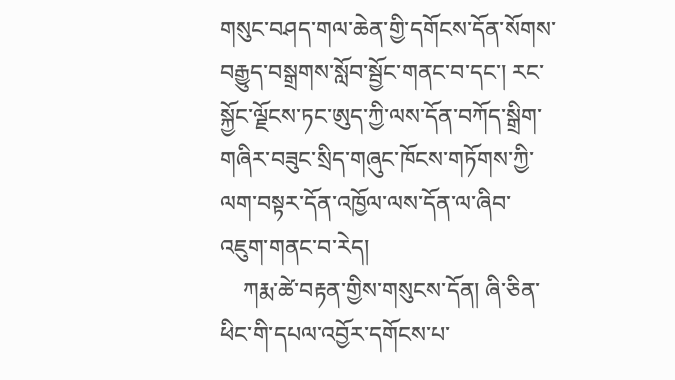གསུང་བཤད་གལ་ཆེན་གྱི་དགོངས་དོན་སོགས་བརྒྱུད་བསྒྲགས་སློབ་སྦྱོང་གནང་བ་དང་། རང་སྐྱོང་ལྗོངས་ཏང་ཨུད་ཀྱི་ལས་དོན་བཀོད་སྒྲིག་གཞིར་བཟུང་སྲིད་གཞུང་ཁོངས་གཏོགས་ཀྱི་ལག་བསྟར་དོན་འཁྱོལ་ལས་དོན་ལ་ཞིབ་འཇུག་གནང་བ་རེད།
    ཀརྨ་ཚེ་བརྟན་གྱིས་གསུངས་དོན། ཞི་ཅིན་ཕིང་གི་དཔལ་འབྱོར་དགོངས་པ་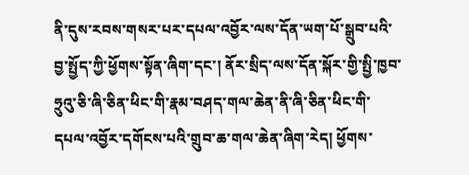ནི་དུས་རབས་གསར་པར་དཔལ་འབྱོར་ལས་དོན་ཡག་པོ་སྒྲུབ་པའི་བྱ་སྤྱོད་ཀྱི་ཕྱོགས་སྟོན་ཞིག་དང་། ནོར་སྲིད་ལས་དོན་སྐོར་གྱི་སྤྱི་ཁྱབ་ཧྲུའུ་ཅི་ཞི་ཅིན་ཕིང་གི་རྣམ་བཤད་གལ་ཆེན་ནི་ཞི་ཅིན་ཕིང་གི་དཔལ་འབྱོར་དགོངས་པའི་གྲུབ་ཆ་གལ་ཆེན་ཞིག་རེད། ཕྱོགས་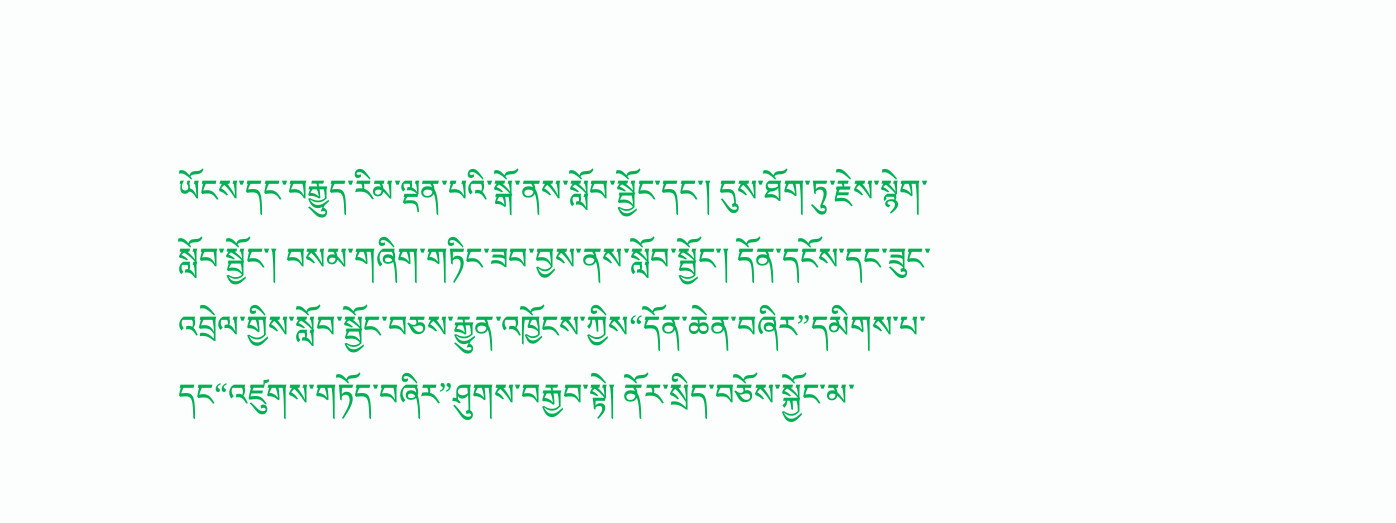ཡོངས་དང་བརྒྱུད་རིམ་ལྡན་པའི་སྒོ་ནས་སློབ་སྦྱོང་དང་། དུས་ཐོག་ཏུ་རྗེས་སྙེག་སློབ་སྦྱོང་། བསམ་གཞིག་གཏིང་ཟབ་བྱས་ནས་སློབ་སྦྱོང་། དོན་དངོས་དང་ཟུང་འབྲེལ་གྱིས་སློབ་སྦྱོང་བཅས་རྒྱུན་འཁྱོངས་ཀྱིས“དོན་ཆེན་བཞིར”དམིགས་པ་དང“འཛུགས་གཏོད་བཞིར”ཤུགས་བརྒྱབ་སྟེ། ནོར་སྲིད་བཅོས་སྐྱོང་མ་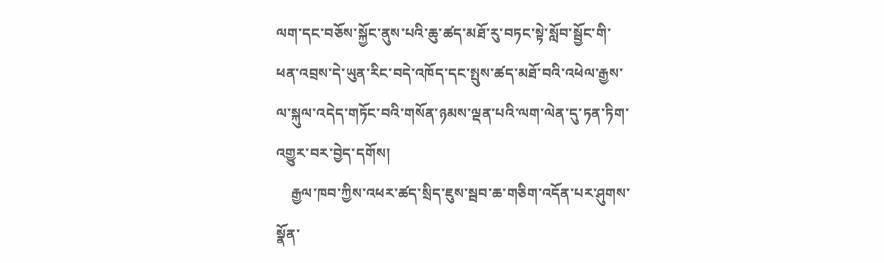ལག་དང་བཅོས་སྐྱོང་ནུས་པའི་ཆུ་ཚད་མཐོ་རུ་བཏང་སྟེ་སློབ་སྦྱོང་གི་ཕན་འབྲས་དེ་ཡུན་རིང་བདེ་འཁོད་དང་སྤུས་ཚད་མཐོ་བའི་འཕེལ་རྒྱས་ལ་སྐུལ་འདེད་གཏོང་བའི་གསོན་ཉམས་ལྡན་པའི་ལག་ལེན་དུ་ཏན་ཏིག་འགྱུར་བར་བྱེད་དགོས།
    རྒྱལ་ཁབ་ཀྱིས་འཕར་ཚད་སྲིད་ཇུས་སྦབ་ཆ་གཅིག་འདོན་པར་ཤུགས་སྣོན་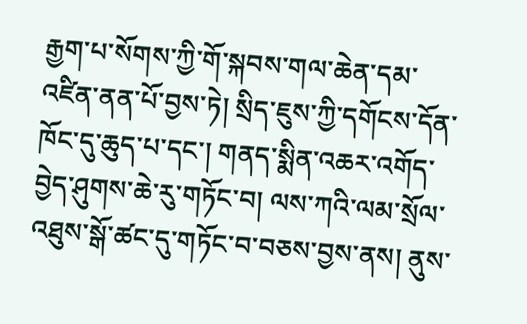རྒྱག་པ་སོགས་ཀྱི་གོ་སྐབས་གལ་ཆེན་དམ་འཛིན་ནན་པོ་བྱས་ཏེ། སྲིད་ཇུས་ཀྱི་དགོངས་དོན་ཁོང་དུ་ཆུད་པ་དང་། གནད་སྨིན་འཆར་འགོད་བྱེད་ཤུགས་ཆེ་རུ་གཏོང་བ། ལས་ཀའི་ལམ་སྲོལ་འཐུས་སྒོ་ཚང་དུ་གཏོང་བ་བཅས་བྱས་ནས། ནུས་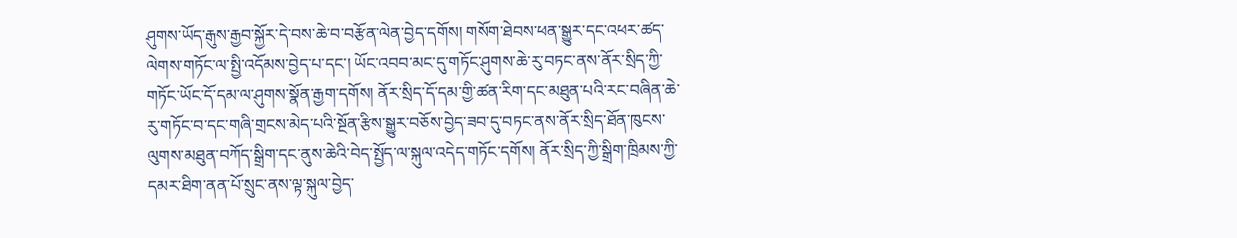ཤུགས་ཡོད་རྒུས་རྒྱབ་སྐྱོར་དེ་བས་ཆེ་བ་བརྩོན་ལེན་བྱེད་དགོས། གསོག་ཐེབས་ཕན་སྒྱུར་དང་འཕར་ཚད་ལེགས་གཏོང་ལ་སྤྱི་འདོམས་བྱེད་པ་དང་། ཡོང་འབབ་མང་དུ་གཏོང་ཤུགས་ཆེ་རུ་བཏང་ནས་ནོར་སྲིད་ཀྱི་གཏོང་ཡོང་དོ་དམ་ལ་ཤུགས་སྣོན་རྒྱག་དགོས། ནོར་སྲིད་དོ་དམ་གྱི་ཚན་རིག་དང་མཐུན་པའི་རང་བཞིན་ཆེ་རུ་གཏོང་བ་དང་གཞི་གྲངས་མེད་པའི་སྔོན་རྩིས་སྒྱུར་བཅོས་བྱེད་ཟབ་དུ་བཏང་ནས་ནོར་སྲིད་ཐོན་ཁུངས་ལུགས་མཐུན་བཀོད་སྒྲིག་དང་ནུས་ཆེའི་བེད་སྤྱོད་ལ་སྐུལ་འདེད་གཏོང་དགོས། ནོར་སྲིད་ཀྱི་སྒྲིག་ཁྲིམས་ཀྱི་དམར་ཐིག་ནན་པོ་སྲུང་ནས་ལྟ་སྐུལ་བྱེད་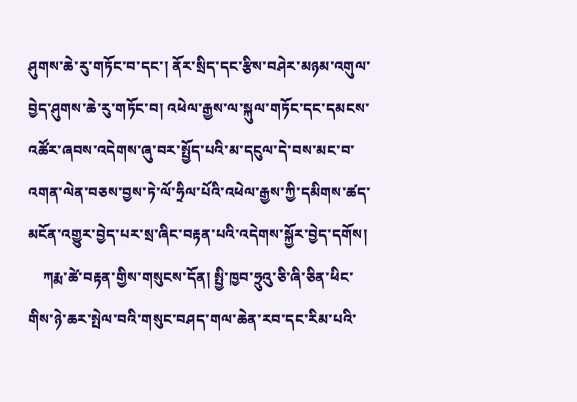ཤུགས་ཆེ་རུ་གཏོང་བ་དང་། ནོར་སྲིད་དང་རྩིས་བཤེར་མཉམ་འགུལ་བྱེད་ཤུགས་ཆེ་རུ་གཏོང་བ། འཕེལ་རྒྱས་ལ་སྐུལ་གཏོང་དང་དམངས་འཚོར་ཞབས་འདེགས་ཞུ་བར་སྤྱོད་པའི་མ་དངུལ་དེ་བས་མང་བ་འགན་ལེན་བཅས་བྱས་ཏེ་ལོ་ཧྲིལ་པོའི་འཕེལ་རྒྱས་ཀྱི་དམིགས་ཚད་མངོན་འགྱུར་བྱེད་པར་སྲ་ཞིང་བརྟན་པའི་འདེགས་སྐྱོར་བྱེད་དགོས།
    ཀརྨ་ཚེ་བརྟན་གྱིས་གསུངས་དོན། སྤྱི་ཁྱབ་ཧྲུའུ་ཅི་ཞི་ཅིན་ཕིང་གིས་ཉེ་ཆར་སྤེལ་བའི་གསུང་བཤད་གལ་ཆེན་རབ་དང་རིམ་པའི་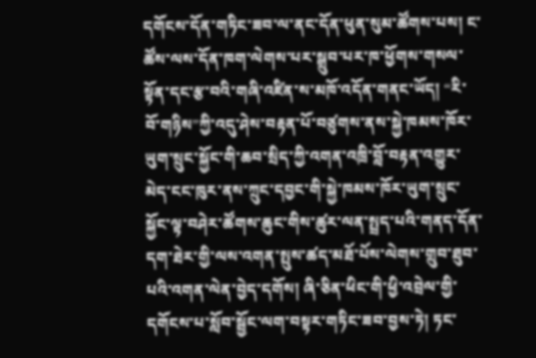དགོངས་དོན་གཏིང་ཟབ་ལ་ནང་དོན་ཕུན་སུམ་ཚོགས་པས། ང་ཚོས་ལས་དོན་ཁག་ལེགས་པར་སྒྲུབ་པར་ཁ་ཕྱོགས་གསལ་སྟོན་དང་རྩ་བའི་གཞི་འཛིན་ས་མཁོ་འདོན་གནང་ཡོད། “རི་བོ་གཉིས”ཀྱི་འདུ་ཤེས་བརྟན་པོ་བཙུགས་ནས་སྐྱེ་ཁམས་ཁོར་ཡུག་སྲུང་སྐྱོང་གི་ཆབ་སྲིད་ཀྱི་འགན་འཁྲི་བློ་བརྟན་འགྱུར་མེད་ངང་ཁུར་ནས་ཀྲུང་དབྱང་གི་སྐྱེ་ཁམས་ཁོར་ཡུག་སྲུང་སྐྱོང་ལྟ་བཤེར་ཚོགས་ཆུང་གིས་ཚུར་ལན་སྤྲད་པའི་གནད་དོན་དག་ཐེར་གྱི་ལས་འགན་སྤུས་ཚད་མཐོ་པོས་ལེགས་གྲུབ་ཐུབ་པའི་འགན་ལེན་བྱེད་དགོས། ཞི་ཅིན་ཕིང་གི་ཕྱི་འབྲེལ་གྱི་དགོངས་པ་སློབ་སྦྱོང་ལག་བསྟར་གཏིང་ཟབ་བྱས་ཏེ། ཏང་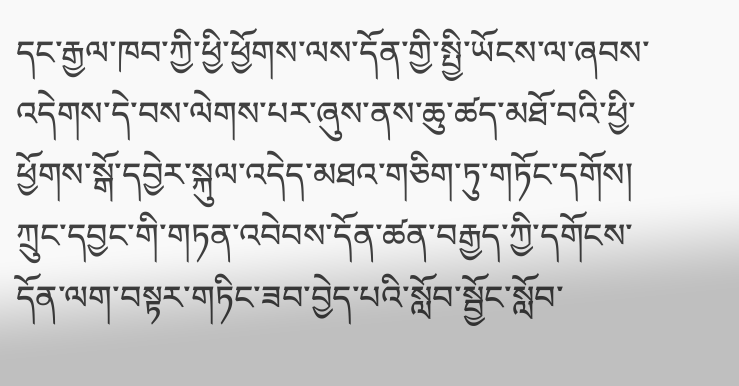དང་རྒྱལ་ཁབ་ཀྱི་ཕྱི་ཕྱོགས་ལས་དོན་གྱི་སྤྱི་ཡོངས་ལ་ཞབས་འདེགས་དེ་བས་ལེགས་པར་ཞུས་ནས་ཆུ་ཚད་མཐོ་བའི་ཕྱི་ཕྱོགས་སྒོ་དབྱེར་སྐུལ་འདེད་མཐའ་གཅིག་ཏུ་གཏོང་དགོས། ཀྲུང་དབྱང་གི་གཏན་འབེབས་དོན་ཚན་བརྒྱད་ཀྱི་དགོངས་དོན་ལག་བསྟར་གཏིང་ཟབ་བྱེད་པའི་སློབ་སྦྱོང་སློབ་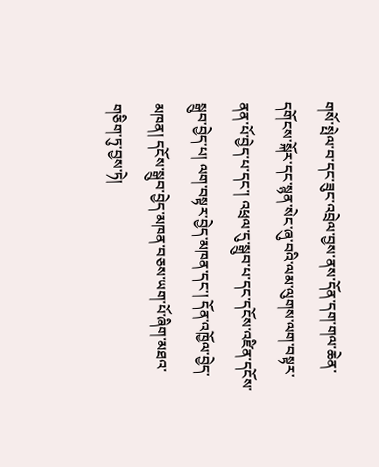གསོ་སྤེལ་བ་དང་ཟུང་འབྲེལ་བྱས་ནས་དོན་དག་གལ་ཆེན་དགོངས་སྐོར་དང་སྙན་སེང་ཞུ་བའི་ལམ་ལུགས་ལག་བསྟར་ནན་པོ་བྱེད་པ་དང་། འཕྲལ་དུ་སྒྲུབ་པ་དང་དངོས་འཛིན་དངོས་སྒྲུབ་བྱེད་པ། ལག་བསྟར་བྱེད་མཁན་དང་། དོན་འཁྱོལ་བྱེད་མཁན། དངོས་སྒྲུབ་བྱེད་མཁན་བཅས་ཡག་པོ་ཞིག་མཐའ་གཅིག་ཏུ་བྱས་ཏེ།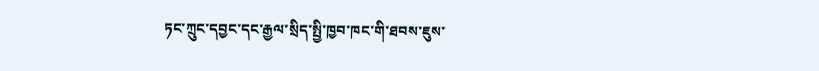ཏང་ཀྲུང་དབྱང་དང་རྒྱལ་སྲིད་སྤྱི་ཁྱབ་ཁང་གི་ཐབས་ཇུས་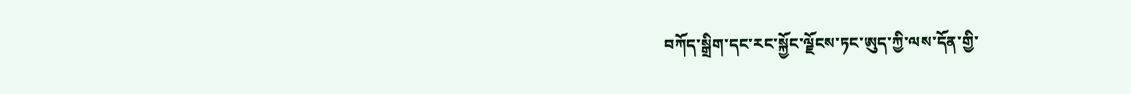བཀོད་སྒྲིག་དང་རང་སྐྱོང་ལྗོངས་ཏང་ཨུད་ཀྱི་ལས་དོན་གྱི་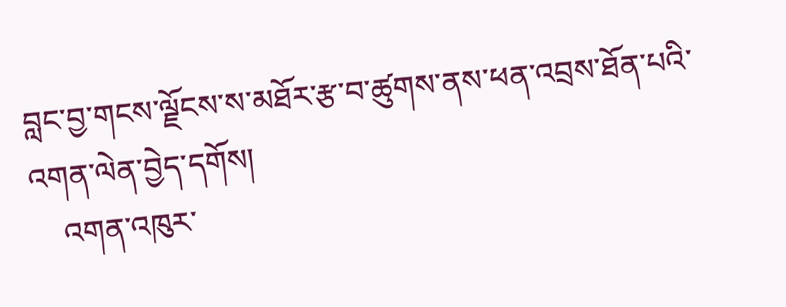བླང་བྱ་གངས་ལྗོངས་ས་མཐོར་རྩ་བ་ཚུགས་ནས་ཕན་འབྲས་ཐོན་པའི་འགན་ལེན་བྱེད་དགོས།
    འགན་འཁུར་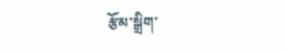རྩོམ་སྒྲིག་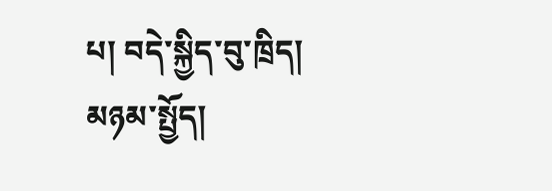པ། བདེ་སྐྱིད་བུ་ཁྲིད།
མཉམ་སྤྱོད།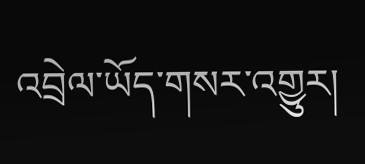འབྲེལ་ཡོད་གསར་འགྱུར།